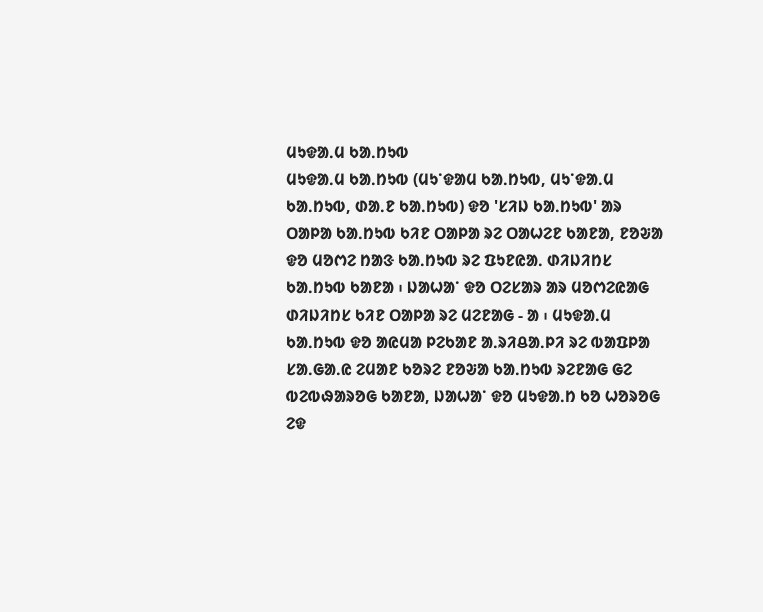ᱢᱩᱫᱟᱹᱢ ᱠᱟᱹᱴᱩᱵ
ᱢᱩᱫᱟᱹᱢ ᱠᱟᱹᱴᱩᱵ (ᱢᱩᱸᱫᱟᱢ ᱠᱟᱹᱴᱩᱵ, ᱢᱩᱸᱫᱟᱹᱢ ᱠᱟᱹᱴᱩᱵ, ᱰᱟᱹᱱ ᱠᱟᱹᱴᱩᱵ) ᱫᱚ 'ᱥᱤᱡ ᱠᱟᱹᱴᱩᱵ' ᱟᱨ ᱛᱟᱞᱟ ᱠᱟᱹᱴᱩᱵ ᱠᱤᱱ ᱛᱟᱞᱟ ᱨᱮ ᱛᱟᱦᱮᱱ ᱠᱟᱱᱟ, ᱱᱚᱶᱟ ᱫᱚ ᱢᱚᱬᱮ ᱴᱟᱝ ᱠᱟᱹᱴᱩᱵ ᱨᱮ ᱯᱩᱱᱭᱟᱹ ᱰᱤᱡᱤᱴᱥ ᱠᱟᱹᱴᱩᱵ ᱠᱟᱱᱟ ᱾ ᱡᱟᱦᱟᱸ ᱫᱚ ᱛᱮᱥᱟᱨ ᱟᱨ ᱢᱚᱬᱮᱭᱟᱜ ᱰᱤᱡᱤᱴᱥ ᱠᱤᱱ ᱛᱟᱞᱟ ᱨᱮ ᱢᱮᱱᱟᱜ - ᱟ ᱾ ᱢᱩᱫᱟᱹᱢ ᱠᱟᱹᱴᱩᱵ ᱫᱚ ᱟᱭᱢᱟ ᱞᱮᱠᱟᱱ ᱟᱹᱨᱤᱪᱟᱹᱞᱤ ᱨᱮ ᱵᱟᱯᱞᱟ ᱥᱟᱹᱜᱟᱹᱭ ᱮᱢᱟᱱ ᱠᱚᱨᱮ ᱱᱚᱶᱟ ᱠᱟᱹᱴᱩᱵ ᱨᱮᱱᱟᱜ ᱜᱮ ᱵᱮᱵᱷᱟᱨᱚᱜ ᱠᱟᱱᱟ, ᱡᱟᱦᱟᱸ ᱫᱚ ᱢᱩᱫᱟᱹᱴ ᱠᱚ ᱦᱚᱨᱚᱜ ᱮᱫ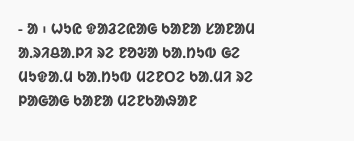- ᱟ ᱾ ᱦᱩᱭ ᱫᱟᱲᱮᱭᱟᱜ ᱠᱟᱱᱟ ᱥᱟᱱᱟᱢ ᱟᱹᱨᱤᱪᱟᱹᱞᱤ ᱨᱮ ᱱᱚᱶᱟ ᱠᱟᱹᱴᱩᱵ ᱜᱮ ᱢᱩᱫᱟᱹᱢ ᱠᱟᱹᱴᱩᱵ ᱢᱮᱱᱛᱮ ᱠᱟᱹᱢᱤ ᱨᱮ ᱞᱟᱜᱟᱜ ᱠᱟᱱᱟ ᱢᱮᱱᱠᱟᱷᱟᱱ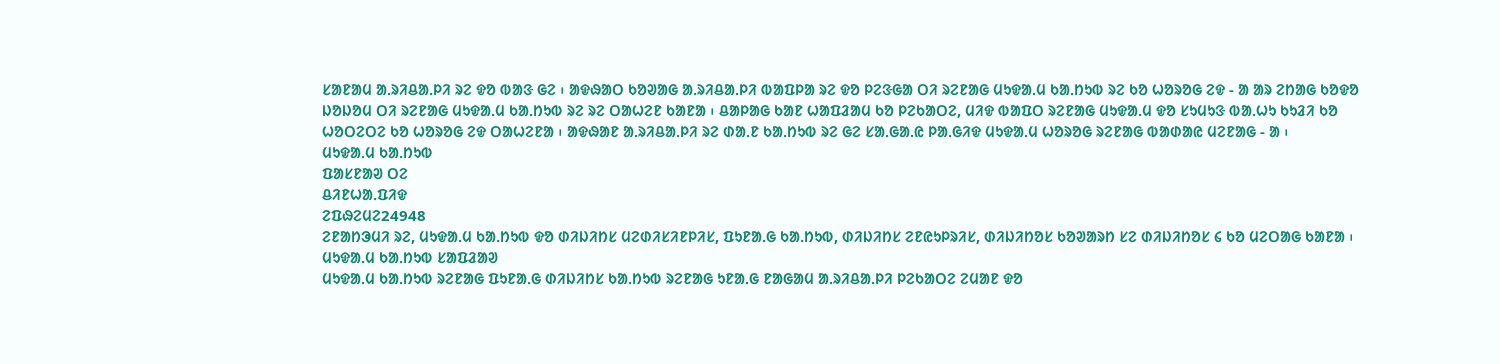ᱥᱟᱱᱟᱢ ᱟᱹᱨᱤᱪᱟᱹᱞᱤ ᱨᱮ ᱫᱚ ᱵᱟᱝ ᱜᱮ ᱾ ᱟᱫᱷᱟᱛ ᱠᱚᱣᱟᱜ ᱟᱹᱨᱤᱪᱟᱹᱞᱤ ᱵᱟᱯᱞᱟ ᱨᱮ ᱫᱚ ᱞᱮᱝᱜᱟ ᱛᱤ ᱨᱮᱱᱟᱜ ᱢᱩᱫᱟᱹᱢ ᱠᱟᱹᱴᱩᱵ ᱨᱮ ᱠᱚ ᱦᱚᱨᱚᱜ ᱮᱫ - ᱟ ᱟᱨ ᱮᱴᱟᱜ ᱠᱚᱫᱚ ᱡᱚᱡᱚᱢ ᱛᱤ ᱨᱮᱱᱟᱜ ᱢᱩᱫᱟᱹᱢ ᱠᱟᱹᱴᱩᱵ ᱨᱮ ᱨᱮ ᱛᱟᱦᱮᱱ ᱠᱟᱱᱟ ᱾ ᱪᱟᱞᱟᱜ ᱠᱟᱱ ᱦᱟᱯᱲᱟᱢ ᱠᱚ ᱞᱮᱠᱟᱛᱮ, ᱢᱤᱫ ᱵᱟᱯᱛ ᱨᱮᱱᱟᱜ ᱢᱩᱫᱟᱹᱢ ᱫᱚ ᱥᱩᱢᱩᱝ ᱵᱟᱹᱦᱩ ᱠᱩᱲᱤ ᱠᱚ ᱦᱚᱛᱮᱛᱮ ᱠᱚ ᱦᱚᱨᱚᱜ ᱮᱫ ᱛᱟᱦᱮᱱᱟ ᱾ ᱟᱫᱷᱟᱱ ᱟᱹᱨᱤᱪᱟᱹᱞᱤ ᱨᱮ ᱰᱟᱹᱱ ᱠᱟᱹᱴᱩᱵ ᱨᱮ ᱜᱮ ᱥᱟᱹᱜᱟᱹᱭ ᱞᱟᱹᱜᱤᱫ ᱢᱩᱫᱟᱹᱢ ᱦᱚᱨᱚᱜ ᱨᱮᱱᱟᱜ ᱵᱟᱰᱟᱭ ᱢᱮᱱᱟᱜ - ᱟ ᱾
ᱢᱩᱫᱟᱹᱢ ᱠᱟᱹᱴᱩᱵ
ᱯᱟᱥᱱᱟᱣ ᱛᱮ
ᱪᱤᱱᱦᱟᱹᱯᱤᱫ
ᱮᱯᱷᱮᱢᱮ24948
ᱮᱱᱟᱴᱳᱢᱤ ᱨᱮ, ᱢᱩᱫᱟᱹᱢ ᱠᱟᱹᱴᱩᱵ ᱫᱚ ᱰᱤᱡᱤᱴᱥ ᱢᱮᱰᱤᱥᱤᱱᱞᱤᱥ, ᱯᱩᱱᱟᱹᱜ ᱠᱟᱹᱴᱩᱵ, ᱰᱤᱡᱤᱴᱥ ᱮᱱᱭᱩᱞᱨᱤᱥ, ᱰᱤᱡᱤᱴᱚᱥ ᱠᱚᱣᱟᱨᱴ ᱥᱮ ᱰᱤᱡᱤᱴᱚᱥ ᱔ ᱠᱚ ᱢᱮᱛᱟᱜ ᱠᱟᱱᱟ ᱾
ᱢᱩᱫᱟᱹᱢ ᱠᱟᱹᱴᱩᱵ ᱥᱟᱯᱲᱟᱣ
ᱢᱩᱫᱟᱹᱢ ᱠᱟᱹᱴᱩᱵ ᱨᱮᱱᱟᱜ ᱯᱩᱱᱟᱹᱜ ᱰᱤᱡᱤᱴᱥ ᱠᱟᱹᱴᱩᱵ ᱨᱮᱱᱟᱜ ᱩᱱᱟᱹᱜ ᱱᱟᱜᱟᱢ ᱟᱹᱨᱤᱪᱟᱹᱞᱤ ᱞᱮᱠᱟᱛᱮ ᱮᱢᱟᱱ ᱫᱚ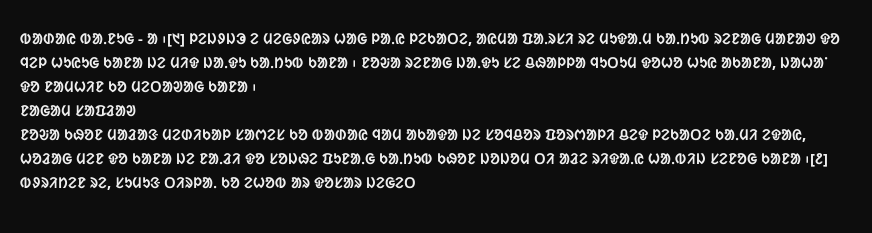ᱵᱟᱰᱟᱭ ᱵᱟᱹᱱᱩᱜ - ᱟ ᱾[᱑] ᱞᱮᱡᱽᱡᱳ ᱮ ᱢᱮᱜᱽᱭᱟᱨ ᱦᱟᱜ ᱞᱟᱹᱭ ᱞᱮᱠᱟᱛᱮ, ᱟᱭᱢᱟ ᱯᱟᱹᱨᱥᱤ ᱨᱮ ᱢᱩᱫᱟᱹᱢ ᱠᱟᱹᱴᱩᱵ ᱨᱮᱱᱟᱜ ᱢᱟᱱᱟᱣ ᱫᱚ ᱧᱮᱞ ᱦᱩᱭᱩᱜ ᱠᱟᱱᱟ ᱡᱮ ᱢᱤᱫ ᱡᱟᱹᱫᱩ ᱠᱟᱹᱴᱩᱵ ᱠᱟᱱᱟ ᱾ ᱱᱚᱶᱟ ᱨᱮᱱᱟᱜ ᱡᱟᱹᱫᱩ ᱥᱮ ᱪᱷᱟᱞᱞᱟ ᱧᱩᱛᱩᱢ ᱫᱚᱦᱚ ᱦᱩᱭ ᱟᱠᱟᱱᱟ, ᱡᱟᱦᱟᱸ ᱫᱚ ᱱᱟᱢᱦᱤᱱ ᱠᱚ ᱢᱮᱛᱟᱣᱟᱜ ᱠᱟᱱᱟ ᱾
ᱱᱟᱜᱟᱢ ᱥᱟᱯᱲᱟᱣ
ᱱᱚᱶᱟ ᱠᱷᱚᱱ ᱢᱟᱲᱟᱝ ᱢᱮᱰᱤᱠᱟᱞ ᱥᱟᱬᱮᱥ ᱠᱚ ᱵᱟᱰᱟᱭ ᱧᱟᱢ ᱟᱠᱟᱫᱟ ᱡᱮ ᱥᱚᱧᱪᱚᱨ ᱯᱚᱨᱬᱟᱞᱤ ᱪᱮᱫ ᱞᱮᱠᱟᱛᱮ ᱠᱟᱹᱢᱤ ᱮᱫᱟᱭ, ᱦᱚᱲᱟᱜ ᱢᱮᱱ ᱫᱚ ᱠᱟᱱᱟ ᱡᱮ ᱱᱟᱹᱲᱤ ᱫᱚ ᱥᱚᱡᱷᱮ ᱯᱩᱱᱟᱹᱜ ᱠᱟᱹᱴᱩᱵ ᱠᱷᱚᱱ ᱡᱚᱡᱚᱢ ᱛᱤ ᱟᱲᱮ ᱨᱤᱫᱟᱹᱭ ᱦᱟᱹᱵᱤᱡ ᱥᱮᱱᱚᱜ ᱠᱟᱱᱟ ᱾[᱒]
ᱵᱽᱨᱤᱴᱮᱱ ᱨᱮ, ᱥᱩᱢᱩᱝ ᱛᱤᱨᱞᱟᱹ ᱠᱚ ᱮᱦᱚᱵ ᱟᱨ ᱫᱚᱥᱟᱨ ᱡᱮᱜᱮᱛ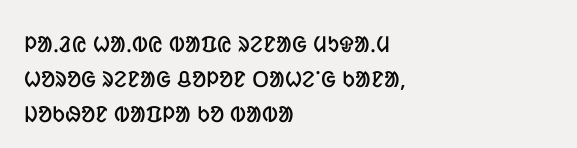ᱞᱟᱹᱲᱭ ᱦᱟᱹᱵᱭ ᱵᱟᱯᱭ ᱨᱮᱱᱟᱜ ᱢᱩᱫᱟᱹᱢ ᱦᱚᱨᱚᱜ ᱨᱮᱱᱟᱜ ᱪᱚᱞᱚᱱ ᱛᱟᱦᱮᱸᱜ ᱠᱟᱱᱟ, ᱡᱚᱠᱷᱚᱱ ᱵᱟᱯᱞᱟ ᱠᱚ ᱵᱟᱵᱟ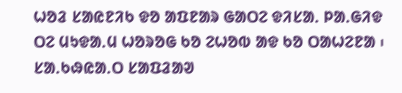ᱦᱚᱲ ᱥᱟᱭᱱᱤᱠ ᱫᱚ ᱟᱯᱱᱟᱨ ᱜᱟᱛᱮ ᱫᱤᱥᱟᱹ ᱞᱟᱹᱜᱤᱫ ᱛᱮ ᱢᱩᱫᱟᱹᱢ ᱦᱚᱨᱚᱜ ᱠᱚ ᱮᱦᱚᱵ ᱟᱫ ᱠᱚ ᱛᱟᱦᱮᱱᱟ ᱾
ᱥᱟᱹᱠᱷᱭᱟᱹᱛ ᱥᱟᱯᱲᱟᱣ